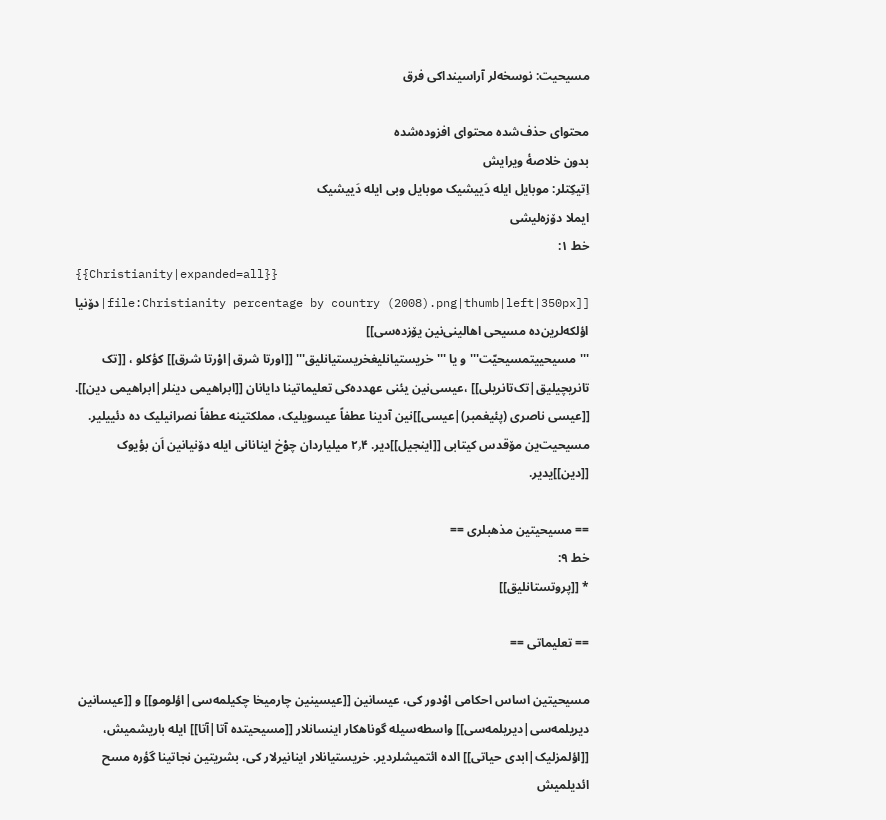مسیحیت: نوسخه‌لر آراسینداکی فرق

محتوای حذف‌شده محتوای افزوده‌شده
بدون خلاصۀ ویرایش
اِتیکِتلر: موبایل ایله دَییشیک موبایل وبی ایله دَییشیک
ایملا دۆزه‌لیشی
خط ۱:
{{Christianity|expanded=all}}
[[file:Christianity percentage by country (2008).png|thumb|left|350px|دۆنیا اؤلکه‌لرین‌ده مسیحی اهالینی‌نین یۆزده‌سی]]
'''مسیحییتمسیحیّت''' و یا '''خریستیانلیغخریستیانلیق''' [[اورتا شرق|اوْرتا شرق]] کؤکلو ، [[تک تانریچیلیق|تک‌تانریلی]] ،عیسی‌نین یئنی عهدده‌کی تعلیماتینا دایانان [[ابراهیمی دینلر|ابراهیمی دین]]. [[عیسی ناصری (پئیغمبر)|عیسی‌]]نین آدینا عطفاً عیسویلیک، مملکتینه عطفاً نصرانیلیک ده دئییلیر. مسیحیت‌ین مۆقدس کیتابی [[اینجیل]]دیر. ۲٫۴ میلیاردان چوْخ اینانانی ایله دۆنیانین اَن بؤیوک [[دین]]یدیر.

== مسیحیتین مذهبلری ==
خط ۹:
* [[پروتستانلیق]]

== تعلیماتی ==

مسیحیتین اساس احکامی اوْدور کی، عیسانین [[عیسینین چارمیخا چکیلمه‌سی|اؤلومو]] و [[عیسانین دیریلمه‌سی|دیریلمه‌سی]] واسطه‌سیله گوناهکار اینسانلار [[مسیحیتده آتا|آتا]] ایله باریشمیش، [[اؤلمزلیک|ابدی حیاتی]] الده ائتمیشلردیر. خریستیانلار اینانیرلار کی، بشریتین نجاتینا گؤره مسح ائدیلمیش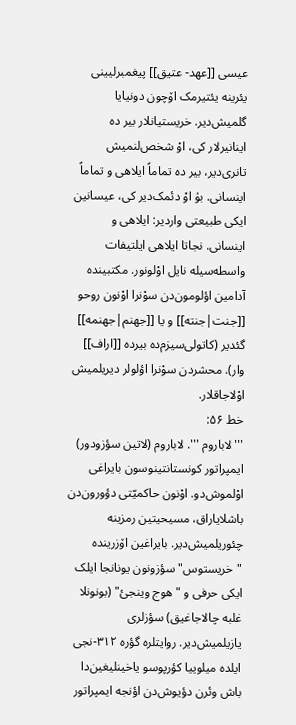عیسی [[عهد- عتیق]] پیغمبرلیینی یئرینه یئتیرمک اۆچون دونیایا گلمیش‌دیر. خریستیانلار بیر ده اینانیرلار کی، اوْ شخص‌لنمیش تانری‌دیر، بیر ده تماماً ایلاهی و تماماً اینسانی. بۇ اوْ دئمک‌دیر کی، عیسانین ایکی طبیعتی واردیر: ایلاهی و اینسانی. نجاتا ایلاهی ایلتیفات واسطه‌سیله نایل اوْلونور. مکتبینده آدامین اؤلومون‌دن سوْنرا اوْنون روحو [[جنت|جنته]] و یا [[جهنم|جهنمه]] گئدیر (کاتولی‌سیزم‌ده بیرده [[اراف]] وار). محشردن سوْنرا اؤلولر دیریلمیش اوْلاجاقلار.
خط ۵۶:
'''لاباروم '''. لاباروم (لاتین سؤزودور) ایمپراتور کونستانتینوسون بایراغی اوْلموش‌دو. اوْنون حاکمیّتی دؤورون‌دن باشلایاراق، مسیحیتین رمزینه چئوریلمیش‌دیر. بایراغین اۆزرینده "خریستوس" سؤزونون یونانجا ایلک ایکی حرفی و "هوج وینجئ" (بونونلا غلبه چالاجاغیق) سؤزلری یازیلمیش‌دیر. روایتلره گؤره ۳۱۲-نجی ایلده میلوییا کؤرپوسو یاخینلیغین‌دا باش وئرن دؤیوش‌دن اؤنجه ایمپراتور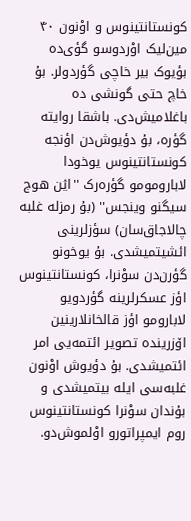کونستانتینوس و اوْنون ۴۰ مین‌لیک اوْردوسو گؤی‌ده بؤیوک بیر خاچی گؤردولر. بۇ خاچ حتی گونشی ده باغلامیش‌دی. باشقا روایته گؤره، بۇ دؤیوش‌دن اؤنجه کونستانتینوس یوخودا لابارومومو گؤره‌رک ''ایٛن هوج سیگنو وینجس'' (بۇ رمزله غلبه چالاجاق‌سان) سؤزلرینی ائشیتمیشدی. بۇ یوخونو گؤرن‌دن سوْنرا، کونستانتینوس اؤز عسکرلرینه گؤردویو لابارومو اؤز قالخانلارینین اۆزرینده تصویر ائتمه‌یی امر ائتمیشدی. بۇ دؤیوش اوْنون غلبه‌سی ایله بیتمیشدی و بۇندان سوْنرا کونستانتینوس روم ایمپراتورو اوْلموش‌دو.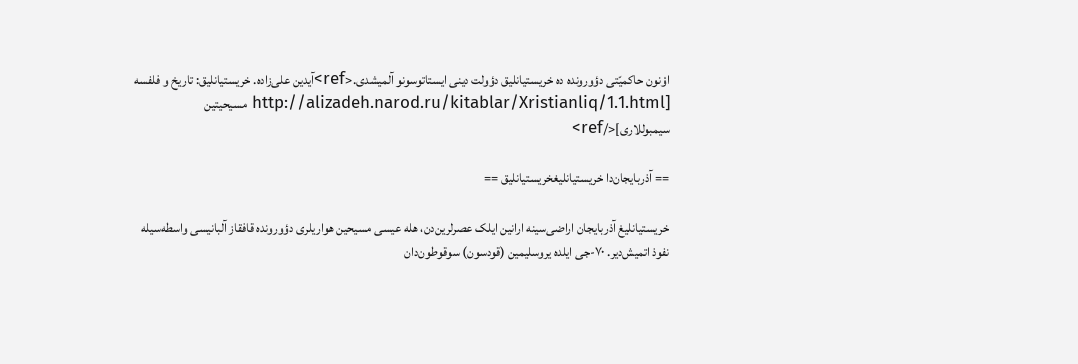اوْنون حاکمیّتی دؤورونده ده خریستیانلیق دؤولت دینی ایستاتوسونو آلمیشدی.<ref>آیدین علی‌زاده. خریستیانلیق: تاریخ و فلفسه [http://alizadeh.narod.ru/kitablar/Xristianliq/1.1.html مسیحیتین سیمبوللاری]</ref>

== آذربایجان‌دا خریستیانلیغخریستیانلیق ==

خریستیانلیغ آذربایجان اراضی‌سینه ارانین ایلک عصرلرین‌دن، هله عیسی مسیحین هواریلری دؤورونده قافقاز آلبانیسی واسطه‌سیله نفوذ اتمیش‌دیر. ۷۰-جی ایلده یروسلیمین (قودسون) سوقوطون‌دان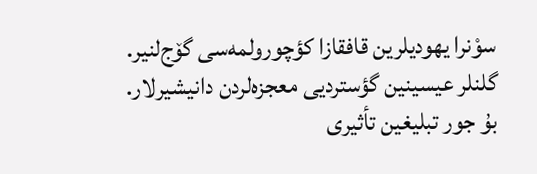سوْنرا یهودیلرین قافقازا کؤچورولمه‌سی گۆج‌لنیر. گلنلر عیسینین گؤستردیی معجزه‌لردن دانیشیرلار. بۇ جور تبلیغین تأثیری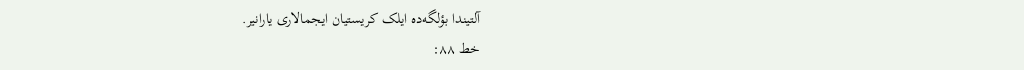آلتیندا بؤلگه‌ده ایلک کریستیان ایجمالاری یارانیر.
خط ۸۸: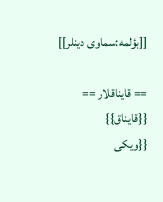[[بؤلمه‌:سماوی دینلر]]

== قایناقلار ==
{{قایناق}}
{{ویکی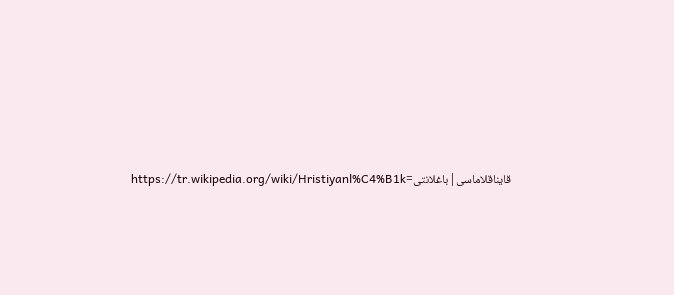قایناقلاماسی|باغلانتی=https://tr.wikipedia.org/wiki/Hristiyanl%C4%B1k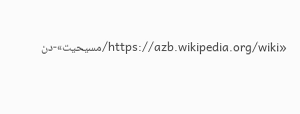«https://azb.wikipedia.org/wiki/مسیحیت»-دن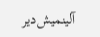آلینمیش‌دیر